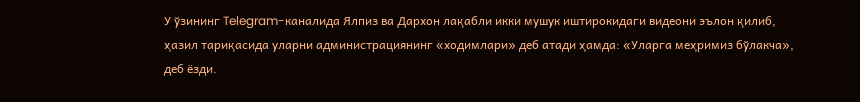У ўзининг Telegram-каналида Ялпиз ва Дархон лақабли икки мушук иштирокидаги видеони эълон қилиб, ҳазил тариқасида уларни администрациянинг «ходимлари» деб атади ҳамда: «Уларга меҳримиз бўлакча», деб ёзди.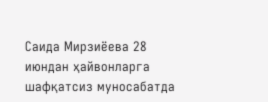Саида Мирзиёева 28 июндан ҳайвонларга шафқатсиз муносабатда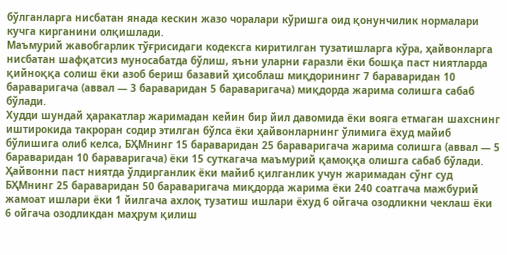бўлганларга нисбатан янада кескин жазо чоралари кўришга оид қонунчилик нормалари кучга кирганини олқишлади.
Маъмурий жавобгарлик тўғрисидаги кодексга киритилган тузатишларга кўра, ҳайвонларга нисбатан шафқатсиз муносабатда бўлиш, яъни уларни ғаразли ёки бошқа паст ниятларда қийноққа солиш ёки азоб бериш базавий ҳисоблаш миқдорининг 7 бараваридан 10 бараваригача (аввал — 3 бараваридан 5 бараваригача) миқдорда жарима солишга сабаб бўлади.
Худди шундай ҳаракатлар жаримадан кейин бир йил давомида ёки вояга етмаган шахснинг иштирокида такроран содир этилган бўлса ёки ҳайвонларнинг ўлимига ёхуд майиб бўлишига олиб келса, БҲМнинг 15 бараваридан 25 бараваригача жарима солишга (аввал — 5 бараваридан 10 бараваригача) ёки 15 суткагача маъмурий қамоққа олишга сабаб бўлади.
Ҳайвонни паст ниятда ўлдирганлик ёки майиб қилганлик учун жаримадан сўнг суд БҲМнинг 25 бараваридан 50 бараваригача миқдорда жарима ёки 240 соатгача мажбурий жамоат ишлари ёки 1 йилгача ахлоқ тузатиш ишлари ёхуд 6 ойгача озодликни чеклаш ёки 6 ойгача озодликдан маҳрум қилиш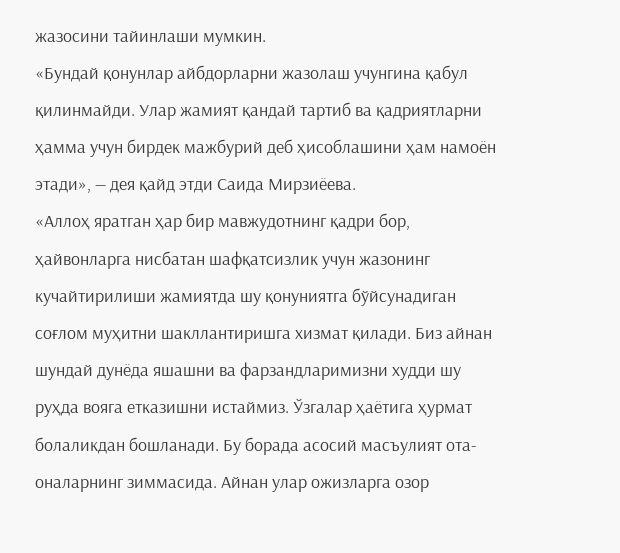жазосини тайинлаши мумкин.
«Бундай қонунлар айбдорларни жазолаш учунгина қабул қилинмайди. Улар жамият қандай тартиб ва қадриятларни ҳамма учун бирдек мажбурий деб ҳисоблашини ҳам намоён этади», — дея қайд этди Саида Мирзиёева.
«Аллоҳ яратган ҳар бир мавжудотнинг қадри бор, ҳайвонларга нисбатан шафқатсизлик учун жазонинг кучайтирилиши жамиятда шу қонуниятга бўйсунадиган соғлом муҳитни шакллантиришга хизмат қилади. Биз айнан шундай дунёда яшашни ва фарзандларимизни худди шу руҳда вояга етказишни истаймиз. Ўзгалар ҳаётига ҳурмат болаликдан бошланади. Бу борада асосий масъулият ота-оналарнинг зиммасида. Айнан улар ожизларга озор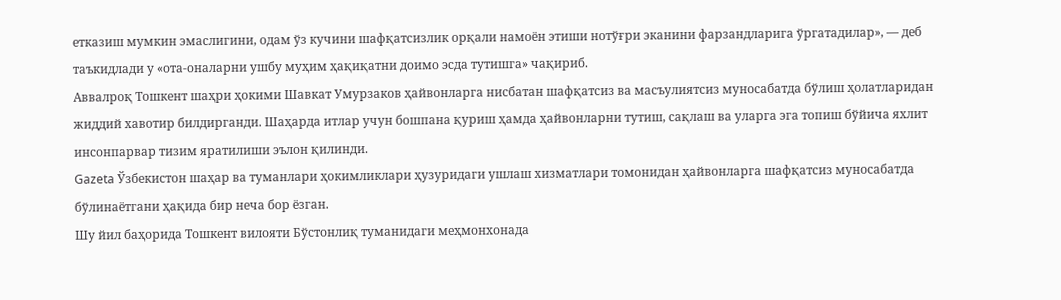етказиш мумкин эмаслигини, одам ўз кучини шафқатсизлик орқали намоён этиши нотўғри эканини фарзандларига ўргатадилар», — деб таъкидлади у «ота-оналарни ушбу муҳим ҳақиқатни доимо эсда тутишга» чақириб.
Аввалроқ Тошкент шаҳри ҳокими Шавкат Умурзаков ҳайвонларга нисбатан шафқатсиз ва масъулиятсиз муносабатда бўлиш ҳолатларидан жиддий хавотир билдирганди. Шаҳарда итлар учун бошпана қуриш ҳамда ҳайвонларни тутиш, сақлаш ва уларга эга топиш бўйича яхлит инсонпарвар тизим яратилиши эълон қилинди.
Gazeta Ўзбекистон шаҳар ва туманлари ҳокимликлари ҳузуридаги ушлаш хизматлари томонидан ҳайвонларга шафқатсиз муносабатда бўлинаётгани ҳақида бир неча бор ёзган.
Шу йил баҳорида Тошкент вилояти Бўстонлиқ туманидаги меҳмонхонада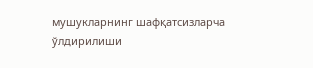мушукларнинг шафқатсизларча ўлдирилиши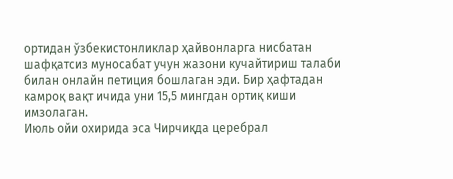ортидан ўзбекистонликлар ҳайвонларга нисбатан шафқатсиз муносабат учун жазони кучайтириш талаби билан онлайн петиция бошлаган эди. Бир ҳафтадан камроқ вақт ичида уни 15,5 мингдан ортиқ киши имзолаган.
Июль ойи охирида эса Чирчиқда церебрал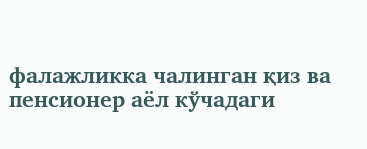фалажликка чалинган қиз ва пенсионер аёл кўчадаги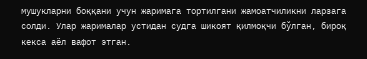мушукларни боққани учун жаримага тортилгани жамоатчиликни ларзага солди. Улар жарималар устидан судга шикоят қилмоқчи бўлган, бироқ кекса аёл вафот этган.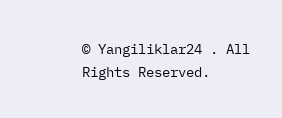© Yangiliklar24 . All Rights Reserved.